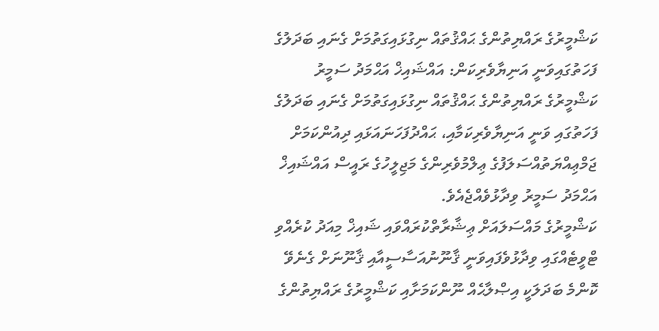ކަޝްމީރުގެ ރައްޔިތުންގެ ޙައްޤުތައް ނިގުޅައިގަތުމަށް ގެނައި ބަދަލުގެ ފަހަތުގައިވަނީ އަނިޔާވެރިކަން: އައްޝައިޚް އަޙްމަދު ސަމީރު
ކަޝްމީރުގެ ރައްޔިތުންގެ ޙައްޤުތައް ނިގުޅައިގަތުމަށް ގެނައި ބަދަލުގެ ފަހަތުގައި ވަނީ އަނިޔާވެރިކަމާއި، ޙައްދުފަހަނައަޅައި ދިއުންކަމަށް ޖަމްޢިއްޔަތުއްސަލަފުގެ ޢިލްމުވެރިންގެ މަޖިލީހުގެ ރައީސް އައްޝައިޚް އަޙްމަދު ސަމީރު ވިދާޅުވެއްޖެއެވެ.
ކަޝްމީރުގެ މައްސަލައަށް ޢިޝާރާތްކުރައްވައި ޝައިޚް މިއަދު ކުރެއްވި ޓްވީޓެއްގައި ވިދާޅުވެފައިވަނީ ޤާނޫނުއަސާސީއާއި ޤާނޫނަށް ގެނެވޭ ކޮންމެ ބަދަލަކީ އިޞްލާޙެއް ނޫންކަމަށާއި ކަޝްމީރުގެ ރައްޔިތުންގެ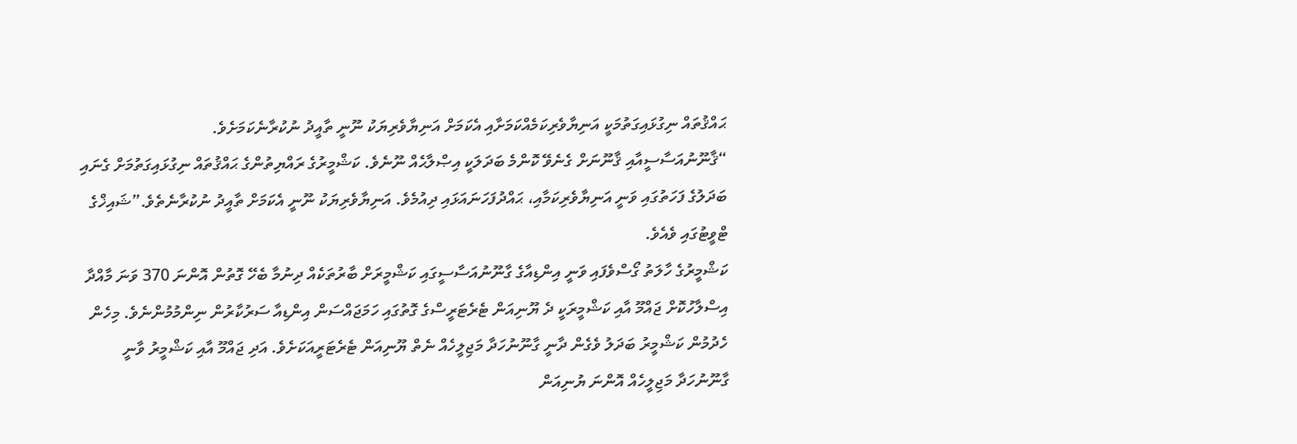ޙައްޤުތައް ނިގުޅައިގަތުމަކީ އަނިޔާވެރިކަމެއްކަމަށާއި އެކަމަށް އަނިޔާވެރިޔަކު ނޫނީ ތާއީދު ނުކުރާނެކަމަށެވެ.
“ޤާނޫނުއަސާސީއާއި ޤާނޫނަށް ގެނެވޭ ކޮންމެ ބަދަލަކީ އިޞްލާޙެއް ނޫނެވެ. ކަޝްމީރުގެ ރައްޔިތުންގެ ޙައްޤުތައް ނިގުޅައިގަތުމަށް ގެނައި ބަދަލުގެ ފަހަތުގައި ވަނީ އަނިޔާވެރިކަމާއި، ޙައްދުފަހަނައަޅައި ދިއުމެވެ. އަނިޔާވެރިޔަކު ނޫނީ އެކަމަށް ތާއީދު ނުކުރާނެތެވެ.”ޝައިޚްގެ ޓްވީޓުގައި ވެއެވެ.
ކަޝްމީރުގެ ހާލަތު ގޯސްވެފައި ވަނީ އިންޑިއާގެ ގާނޫނުއަސާސީގައި ކަޝްމީރަށް ބާރުތަކެއް ދިނުމާ ބެހޭ ގޮތުން އޮންނަ 370 ވަނަ މާއްދާ އިސްލާހުކޮށް ޖައްމޫ އާއި ކަޝްމީރަކީ ދެ ޔޫނިއަން ޓެރެޓަރީސްގެ ގޮތުގައި ހަމަޖައްސަން އިންޑިއާ ސަރުކާރުން ނިންމުމުންނެވެ. މިހެން ހެދުމުން ކަޝްމީރު ބަދަލު ވެގެން ދާނީ ގާނޫނުހަދާ މަޖިލީހެއް ނެތް ޔޫނިއަން ޓެރެޓަރީއަކަށެވެ. އަދި ޖައްމޫ އާއި ކަޝްމީރު ވާނީ ގާނޫނުހަދާ މަޖިލީހެއް އޮންނަ ޔުނިއަން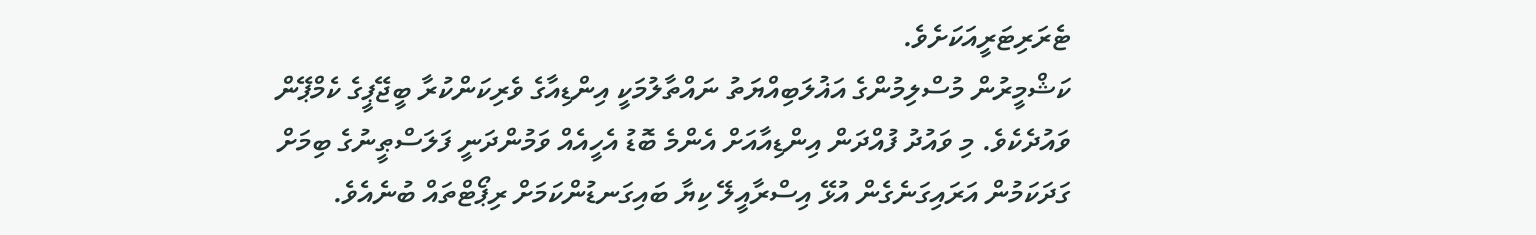ޓެރަރިޓަރީއަކަށެވެ.
ކަޝްމީރުން މުސްލިމުންގެ އަޣުލަބިއްޔަތު ނައްތާލުމަކީ އިންޑިއާގެ ވެރިކަންކުރާ ބީޖޭޕީގެ ކެމްޕޭން ވައުދެކެވެ. މި ވައުދު ފުއްދަން އިންޑިއާއަށް އެންމެ ބޮޑު އެހީއެއް ވަމުންދަނީ ފަލަސްޠީނުގެ ބިމަށް ގަދަކަމުން އަރައިގަނެގެން އުޅޭ އިސްރާއީލޭ ކިޔާ ބައިގަނޑުންކަމަށް ރިޕޯޓްތައް ބުނެއެވެ.